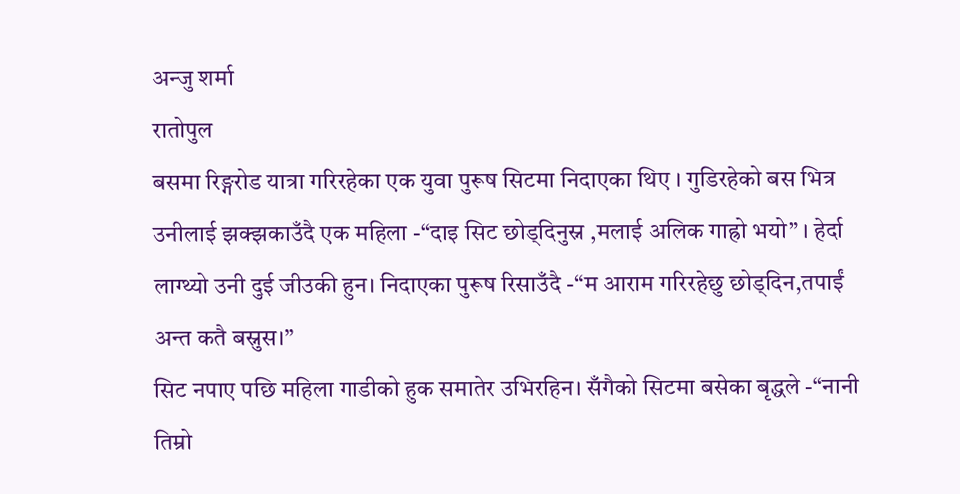अन्जु शर्मा
रातोपुल
बसमा रिङ्गरोड यात्रा गरिरहेका एक युवा पुरूष सिटमा निदाएका थिए । गुडिरहेको बस भित्र उनीलाई झक्झकाउँदै एक महिला -“दाइ सिट छोड्दिनुस्न ,मलाई अलिक गाह्रो भयो” । हेर्दा लाग्थ्यो उनी दुई जीउकी हुन। निदाएका पुरूष रिसाउँदै -“म आराम गरिरहेछु छोड्दिन,तपाईं अन्त कतै बस्नुस।”
सिट नपाए पछि महिला गाडीको हुक समातेर उभिरहिन। सँगैको सिटमा बसेका बृद्धले -“नानी तिम्रो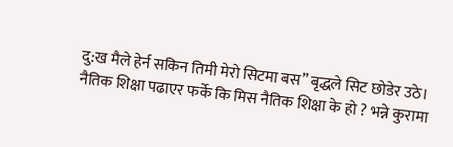दु:ख मैले हेर्न सकिन तिमी मेरो सिटमा बस” बृद्धले सिट छोडेर उठे। नैतिक शिक्षा पढाएर फर्के कि मिस नैतिक शिक्षा के हो ? भन्ने कुरामा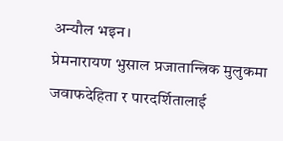अन्यौल भइन।
प्रेमनारायण भुसाल प्रजातान्त्रिक मुलुकमा जवाफदेहिता र पारदर्शितालाई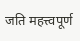जति महत्त्वपूर्ण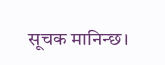सूचक मानिन्छ।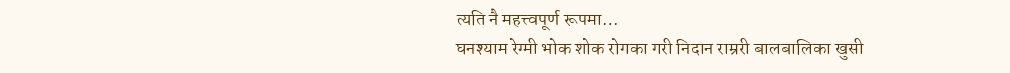त्यति नै महत्त्वपूर्ण रूपमा…
घनश्याम रेग्मी भोक शोक रोगका गरी निदान राम्ररी बालबालिका खुसी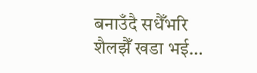बनाउँदै सधैँभरि शैलझैँ खडा भई…